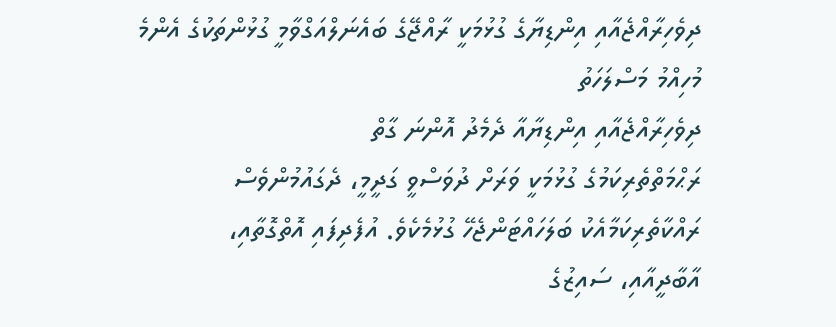ދިވެހިރާއްޖެއާއި އިންޑިޔާގެ ގުޅުމަކީ ރާއްޖޭގެ ބައެނަލްއަގްވާމީ ގުޅުންތަކުގެ އެންމެ މުހިއްމު މަސްލަހަތު
ދިވެހިރާއްޖެއާއި އިންޑިޔާއާ ދެމެދު އޮންނަ ގާތް
ރަޙްމަތްތެރިކަމުގެ ގުޅުމަކީ ވަރަށް ދުވަސްވީ ގަދީމީ، ދެގައުމުންވެސް
ރައްކާތެރިކަމާއެކު ބަލަހައްޓަންޖެހޭ ގުޅުމެކެވެ. އުފެދިފައި އޮތްގޮތާއި،
އާބާދީއާއި، ސައިޒުގެ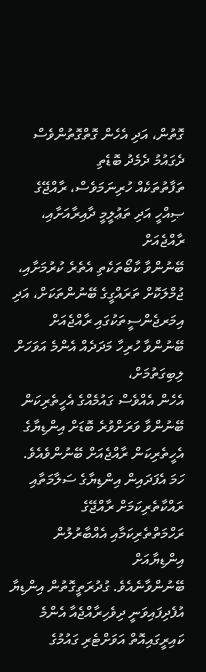ގޮތުން، އަދި އެހެން ގޮތްގޮތުންވެސް ދެގައުމު ދެމެދު ބޮޑެތި
ތަފާތުތަކެއް ހުރިނަމަވެސް، ރާއްޖޭގެ ޞިއްހީ އަދި ތަޢުލީމީ ދާއިރާއަށާއި، ރާއްޖެއަށް
ބޭނުންވާ ކާބޯތަކެތި އެތެރެ ކުރުމަށާއި، ޖުމްލަކޮށް ތަރައްގީގެ ބޭނުންތަކަށް، އަދި
އިމަރޖެންސީތަކުގައި ރާއްޖެއަށް ބޭނުންވާ ހުރިހާ މަދަދެއް އެންމެ އަވަހަށް ލިބިގަތުމަށް،
އެހެން އެއްވެސް ގައުމެއްގެ އެހީތެރިކަން ބޭނުންވާ ވަރަށްވުރެ ބޮޑަށް އިންޑިޔާގެ
އެހީތެރިކަން ރާއްޖެއަށް ބޭނުންވެއެވެ. ހަމަ އެފަދައިން އިންޑިޔާގެ ސަލާމަތާއި
ރައްކާތެރިކަމަށް ރާއްޖޭގެ ރަހްމަތްތެރިކަމާއި އެއްބާރުލުން އިންޑިޔާއަށް
ބޭނުންވާނެއެވެ. ގުދުރަތީގޮތުން އިންޑިޔާ އުފެދިފައިވަނީ ދިވެހިރާއްޖެއާ އެންމެ
ކައިރީގައިއޮތް އަވަށްޓެރި ގައުމުގެ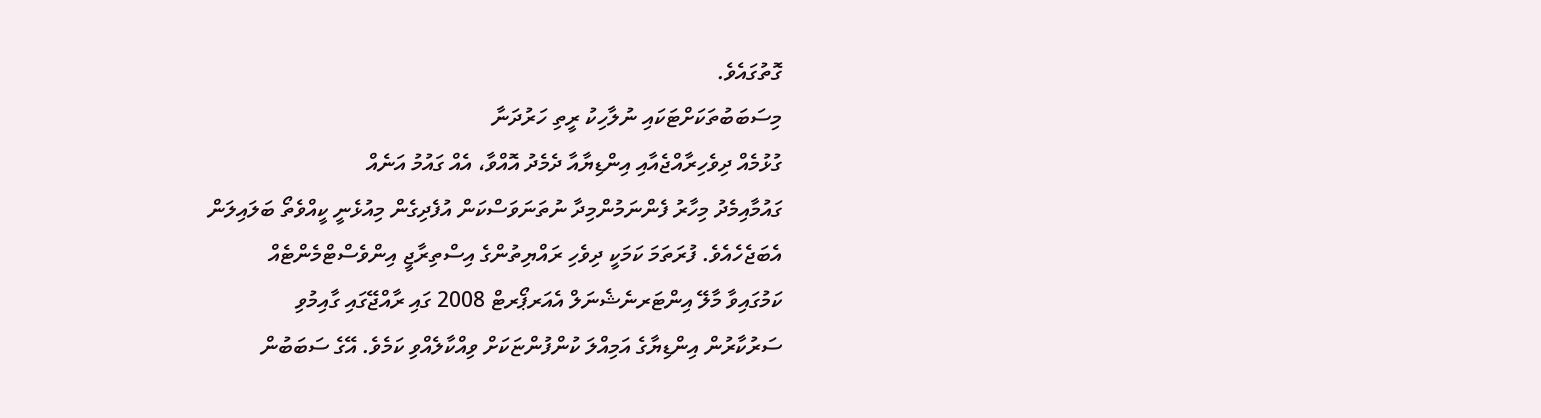ގޮތުގައެވެ.
މިސަބަބުތަކަށްޓަކައި ނުލާހިކު ރީތި ހަރުދަނާ
ގުޅުމެއް ދިވެހިރާއްޖެއާއި އިންޑިޔާއާ ދެމެދު އޮއްވާ، އެއް ގައުމު އަނެއް
ގައުމާއިމެދު މިހާރު ފެންނަމުންމިދާ ނުތަނަވަސްކަން އުފެދިގެން މިއުޅެނީ ކީއްވެތޯ ބަލައިލަން
އެބަޖެހެއެވެ. ފުރަތަމަ ކަމަކީ ދިވެހި ރައްޔިތުންގެ އިސްތިރާޖީ އިންވެސްޓްމެންޓެއް
ކަމުގައިވާ މާލޭ އިންޓަރނެޝެނަލް އެއަރޕޯރޓް 2008 ގައި ރާއްޖޭގައި ގާއިމުވި
ސަރުކާރުން އިންޑިޔާގެ އަމިއްލަ ކުންފުންޏަކަށް ވިއްކާލެއްވި ކަމެވެ. އޭގެ ސަބަބުން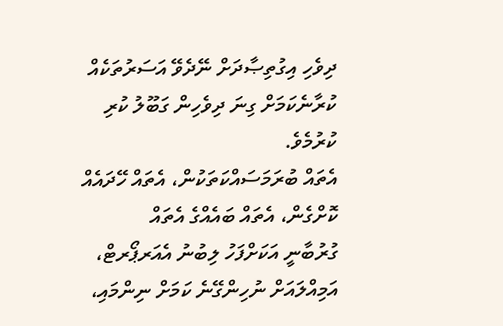ދިވެހި އިގުތިޞާދަށް ނޭދެވޭ އަސަރުތަކެއް ކުރާނެކަމަށް ގިނަ ދިވެހިން ގަބޫލު ކުރި ކުރުމެވެ.
އެތައް ބުރަމަސައްކަތަކުން، އެތައް ހޭދައެއް ކޮށްގެން، އެތައް ބައެއްގެ އެތައް
ގުރުބާނީ އަކަށްފަހު ލިބުނު އެއަރޕޯރޓް، އަމިއްލައަށް ނުހިންގޭނެ ކަމަށް ނިންމައި،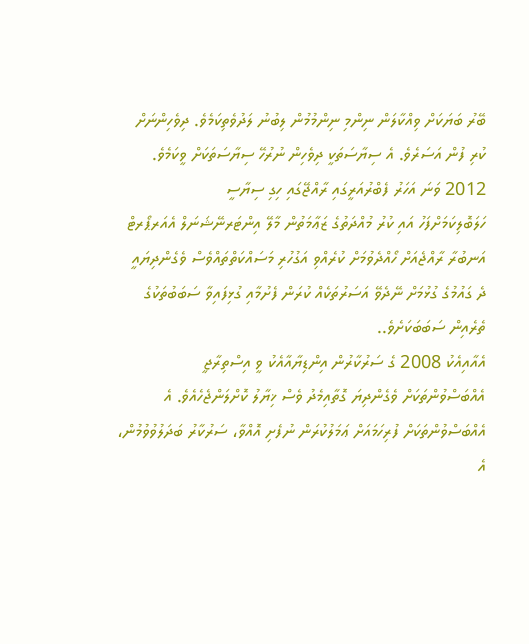ބޭރު ބަޔަކަށް ވިއްކާލަން ނިންމި ނިންމުމުން ލިބުނު ލަދުވެތިކަމެވެ. ދިވެހިންނަށް
ކުރި ފުން އަސަރެވެ. އެ ސިޔާސަތަކީ ދިވެހިން ނުރުހޭ ސިޔާސަތަކަށް ވީކަމެވެ.
2012 ވަނަ އަހަރު ފެބްރުއަރީގައި ރާއްޖޭގައި ހިގި ސިޔާސީ
ހަލަބޮލިކަމަށްފަހު އައި ކުރު މުއްދަތުގެ ޒަޢާމަތުން މާލޭ އިންޓަރނޭޝަނަލް އެއަރޕޯރޓް
އަނބުރާ ރާއްޖެއަށް ހޯއްދެވުމަށް ކުރެއްވި އަގުހުރި މަސައްކަތްތައްވެސް ވެގެންދިޔައީ
ދެ ގައުމުގެ ގުޅުމަށް ނޭދެވޭ އަސަރުތަކެއް ކުރަން ފެށުމާއި ގުޅިފައިވާ ސަބަބުތަކުގެ
ތެރެއިން ސަބަބަކަށެވެ..
އެއާއިއެކު 2008 ގެ ސަރުކާރުން އިންޑިޔާއާއެކު ވީ އިސްތިރާޖީ
އެއްބަސްވުންތަކަށް ވެގެންދިޔަ ގޮތާއިމެދު ވެސް ޚިޔާލު ކޮށްލަންޖެހެއެވެ. އެ
އެއްބަސްވުންތަކަށް ފުރިހަމައަށް ޢަމަލުކުރަން ނުފެށި އޮއްވާ، ސަރުކާރު ބަދަލުވުވުމުން،
އެ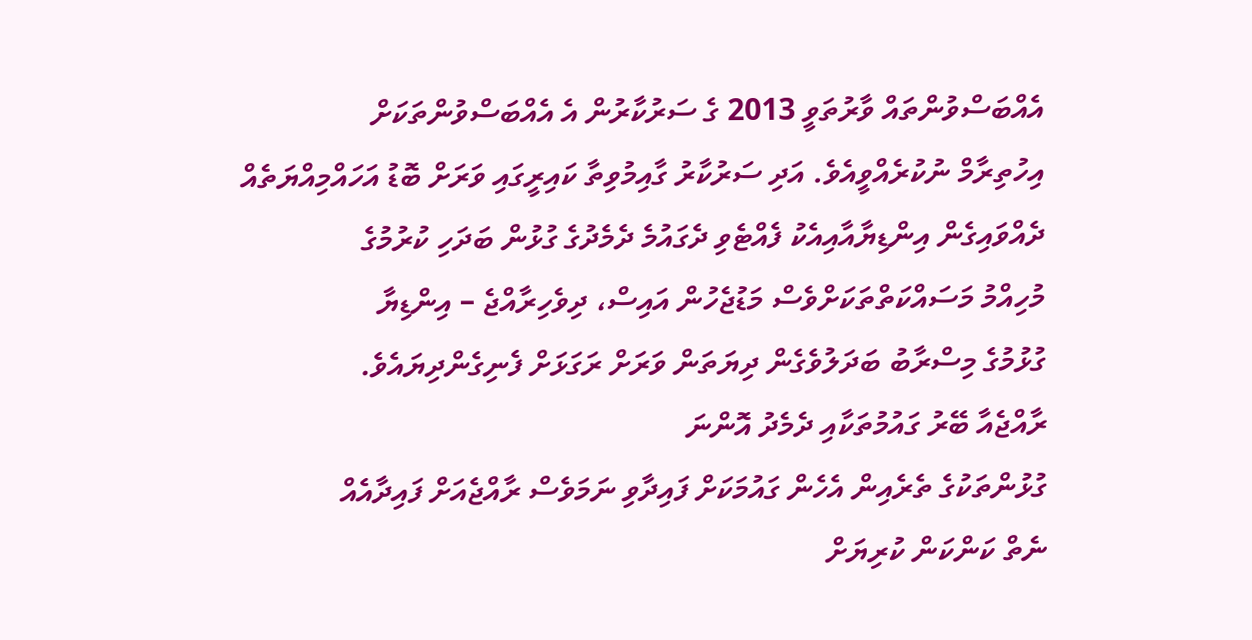އެއްބަސްވުންތައް ވާރުތަވީ 2013 ގެ ސަރުކާރުން އެ އެއްބަސްވުންތަކަށް
އިހުތިރާމް ނުކުރެއްވީއެވެ. އަދި ސަރުކާރު ގާއިމުވިތާ ކައިރީގައި ވަރަށް ބޮޑު އަހައްމިއްޔަތެއް
ދެއްވައިގެން އިންޑިޔާއާއިއެކު ފެއްޓެވި ދެގައުމެ ދެމެދުގެ ގުޅުން ބަދަހި ކުރުމުގެ
މުހިއްމު މަސައްކަތްތަކަށްވެސް މަޑުޖެހުން އައިސް، ދިވެހިރާއްޖެ – އިންޑިޔާ
ގުޅުމުގެ މިސްރާބު ބަދަލުވެގެން ދިޔަތަން ވަރަށް ރަގަޅަށް ފެނިގެންދިޔައެވެ.
ރާއްޖެއާ ބޭރު ގައުމުތަކާއި ދެމެދު އޮންނަ
ގުޅުންތަކުގެ ތެރެއިން އެހެން ގައުމަކަށް ފައިދާވި ނަމަވެސް ރާއްޖެއަށް ފައިދާއެއް
ނެތް ކަންކަން ކުރިޔަށް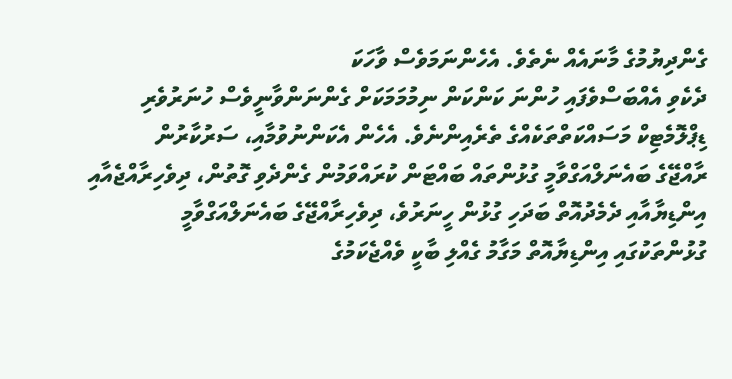ގެންދިޔުމުގެ މާނައެއް ނެތެވެ. އެހެންނަމަވެސް ވާހަކަ
ދެކެވި އެއްބަސްވެފައި ހުންނަ ކަންކަން ނިމުމަމަކަށް ގެންނަންވާނީވެސް ހުނަރުވެރި
ޑިޕްލޮމެޓިކް މަސައްކަތްތަކެއްގެ ތެރެއިންނެވެ. އެހެން އެކަންނުވުމާއި، ސަރުކާރުން
ރާއްޖޭގެ ބައެނަލްއަގްވާމީ ގުޅުންތައް ބައްޓަން ކުރައްވަމުން ގެންދެވި ގޮތުން، ދިވެހިރާއްޖެއާއި
އިންޑިޔާއާއި ދެމެދުއޮތް ބަދަހި ގުޅުން ހީނަރުވެ، ދިވެހިރާއްޖޭގެ ބައެނަލްއަގްވާމީ
ގުޅުންތަކުގައި އިންޑިޔާއޮތް މަގާމު ގެއްލި ބާކީ ވެއްޖެކަމުގެ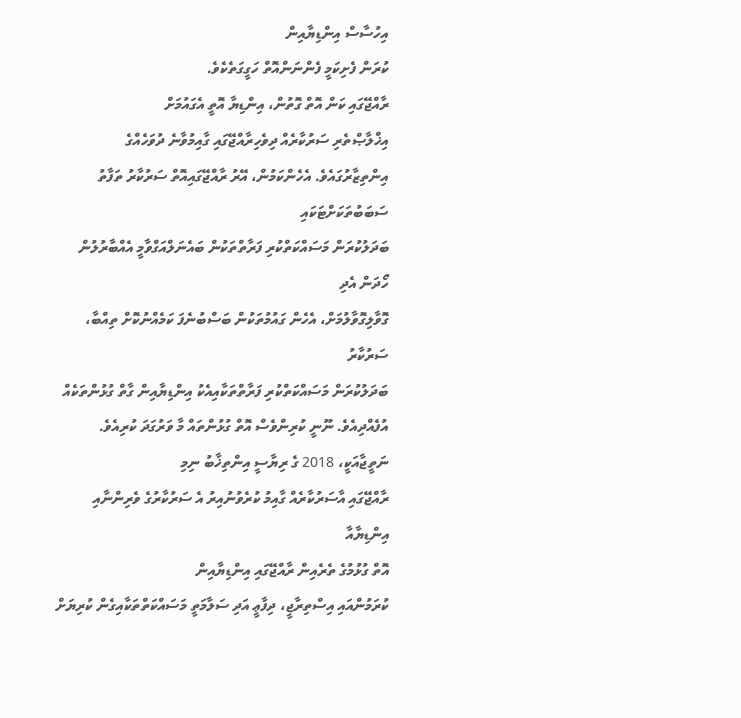އިހުސާސް އިންޑިޔާއިން
ކުރަން ފެށިކަމީ ފެންނަންއޮތް ހަގީގަތެކެވެ.
ރާއްޖޭގައި ކަން އޮތް ގޮތުން، އިންޑިޔާ އޮތީ އެގައުމަށް
އިޚްލާޞްތެރި ސަރުކާރެއް ދިވެހިރާއްޖޭގައި ގާއިމުވާނެ ދުވަހެއްގެ
އިންތިޒާރުގައެވެ. އެހެންކަމުން، އޭރު ރާއްޖޭގައިއޮތް ސަރުކާރު ތަފާތު ސަބަބުތަކަށްޓަކައި
ބަދަލުކުރަން މަސައްކަތްކުރި ފަރާތްތަކުން ބައެނަލްއަގްވާމީ އެއްބާރުލުން ހޯދަން އެދި
ގޮވާލިގޮވާލުމަށް، އެހެން ގައުމުތަކުން ބަސްބުނެފަ ކަމެއްނުކޮށް ތިއްބާ، ސަރުކާރު
ބަދަލުކުރަން މަސައްކަތްކުރި ފަރާތްތަކާއިއެކު އިންޑިޔާއިން ގާތް ގުޅުންތަކެއް
އުފެއްދިއެވެ. ނޫނީ ކުރިންވެސް އޮތް ގުޅުންތައް މާ ވަރުގަދަ ކުރިއެވެ.
ނަތީޖާއަކީ، 2018 ގެ ރިޔާސީ އިންތިޚާބު ނިމި
ރާއްޖޭގައި އާސަރުކާރެއް ގާއިމު ކުރެވުނުއިރު އެ ސަރުކާރުގެ ވެރިންނާއި އިންޑިޔާއާ
އޮތް ގުޅުމުގެ ތެރެއިން ރާއްޖޭގައި އިންޑިޔާއިން
ކުރަމުންއައި އިސްތިރާޖީ، ދިފާޢީ އަދި ސަލާމަތީ މަސައްކަތްތަކާއިގެން ކުރިޔަށް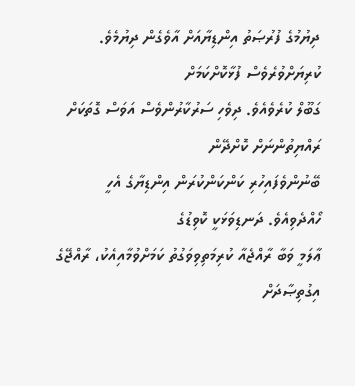ދިޔުމުގެ ފުރުޞަތު އިންޑިޔާއަށް އާވެގެން ދިޔުމެވެ. ކުރިޔަށްވުރެވެސް ފުޅާކޮށްކަމަށް
ގަބޫލް ކުރެވެއެވެ. ދިވެހި ސަރުކާރުންވެސް އަވަސް ގޮތަކަށް ރައްޔިތުންނަށް ކޮށްދޭން
ބޭނުންވެފައިހުރި ކަންކަންކުރަން އިންޑިޔާގެ އެހީ ހޯއްދެވިއެވެ. ދަނޑިވަޅަކީ ކޮވިޑުގެ
ޢާލަމީ ވަބާ ރާއްޖެއާ ކުރިމަތިވިވަގުތު ކަމަށްވުމާއިއެކު، ރާއްޖޭގެ އިގުތިޞާދަށް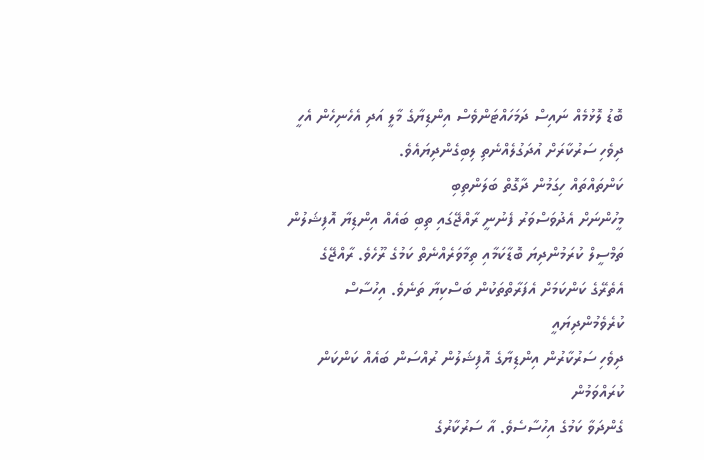ބޮޑު ލޮޅުމެއް ނައިސް ދަމަހައްޓަންވެސް އިންޑިޔާގެ މާލީ އަދި އެހެނިހެން އެހީ
ދިވެހި ސަރުކާރަށް އުދަގުލެއްނެތި ލިބިގެންދިޔައެވެ.
ކަންތައްތައް ހިގަމުން ދާގޮތް ބަލަންތިބި
މީހުންނަށް އެދުވަސްވަރު ފެނުނީ ރާއްޖޭގައި ތިބި ބައެއް އިންޑިޔާ އޮފިޝަލުން
ތަމްސީލް ކުރަމުންދިޔަ ބޮޑާކަމާއި ތިމާވަރެއްނެތް ކަމުގެ ރޫހެވެ. ރާއްޖޭގެ
އެތެރޭގެ ކަންކަމަށް އެފަރާތްތަކުން ބަސްކިޔާ ތަނެވެ. އިހުސާސް ކުރެވެމުންދިޔައީ
ދިވެހި ސަރުކާރުން އިންޑިޔާގެ އޮފިޝަލުން ރުއްސަން ބައެއް ކަންކަން ކުރައްވަމުން
ގެންދަވާ ކަމުގެ އިހުސާސެވެ. އާ ސަރުކާރުގެ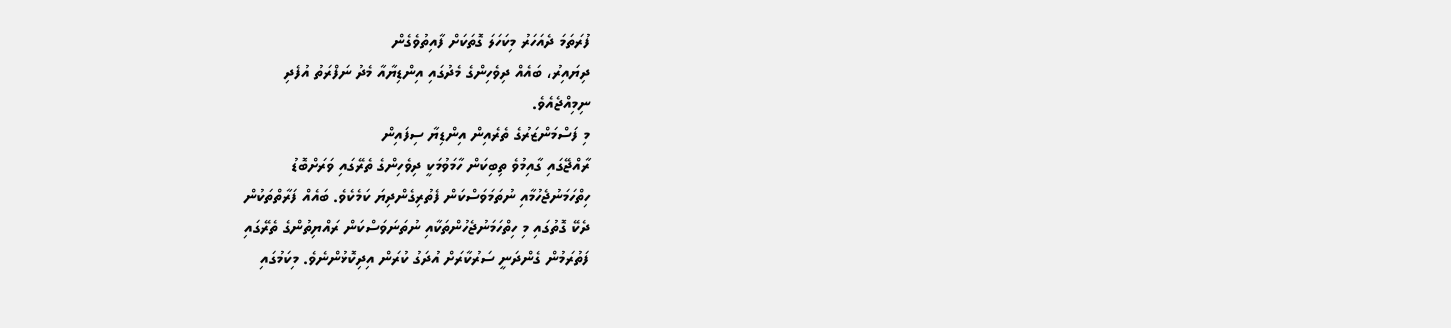ފުރަތަމަ ދެއަހަރު މިކަހަލަ ގޮތަކަށް ފާއިތުވެގެން
ދިޔައިރު، ބައެއް ދިވެހިންގެ މެދުގައި އިންޑިޔާއާ މެދު ނަފްރަތު އުފެދި
ނިމިއްޖެއެވެ.
މި ފަސްމަންޒަރުގެ ތެރެއިން އިންޑިޔާ ސިފައިން
ރާއްޖޭގައި ގާއިމުވެ ތިބިކަން ހާމަވުމަކީ ދިވެހިންގެ ތެރޭގައި ވަރަށްބޮޑު
ހިތްހަމަނުޖެހުމާއި ނުތަމަވަސްކަން ފެތުރިގެންދިޔަ ކަމެކެވެ. ބައެއް ފަރާތްތަކުން
ދެކޭ ގޮތުގައި މި ހިތްހަމަނުޖެހުންތަކާއި ނުތަނަވަސްކަން ރައްޔިތުންގެ ތެރޭގައި
ފަތުރަމުން ގެންދަނީ ސަރުކާރަށް އުދަގު ކުރަން އިދިކޮޅުންނެވެ. މިކަމުގައި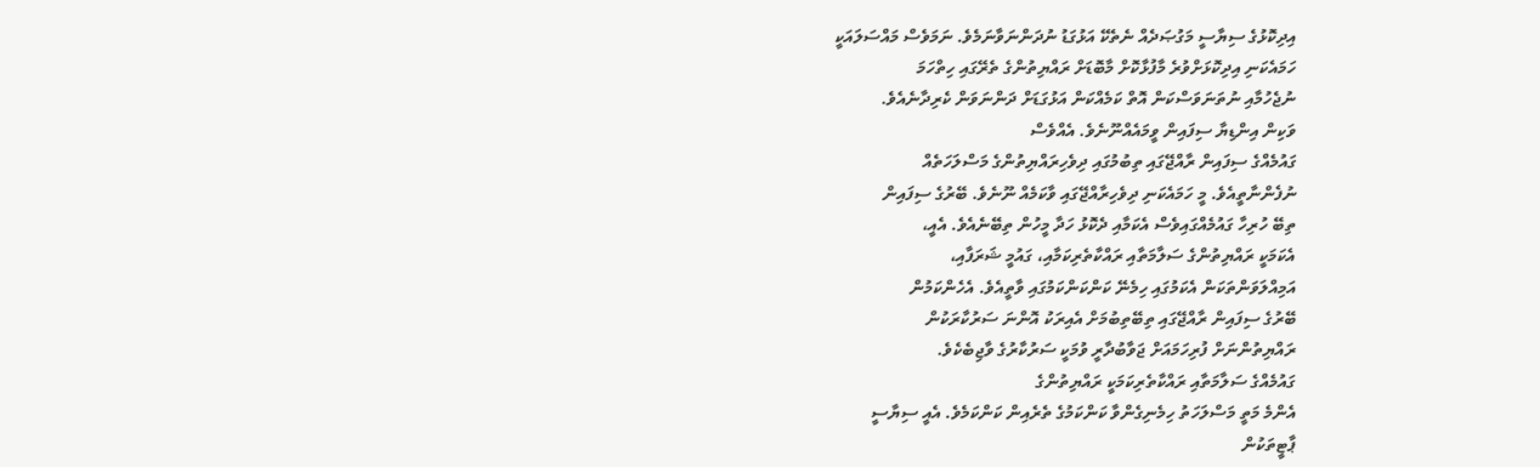އިދިކޮޅުގެ ސިޔާސީ މަގުޞަދެއް ނެތެކޭ އަޅުގަޑު ނުދަންނަވާނަމެވެ. ނަމަވެސް މައްސަލައަކީ
ހަމައެކަނި އިދިކޮޅަށްވުރެ މާފުޅާކޮށް މާބޮޑަށް ރައްޔިތުންގެ ތެރޭގައި ހިތްހަމަ
ނުޖެހުމާއި ނުތަނަވަސްކަން އޮތް ކަމެއްކަން އަޅުގަޑަށް ދަންނަވަން ކެރިދާނެއެވެ.
ވަކިން އިންޑިޔާ ސިފައިން ވީމައެއްނޫނެވެ. އެއްވެސް
ގައުމެއްގެ ސިފައިން ރާއްޖޭގައި ތިބުމުގައި ދިވެހިރައްޔިތުންގެ މަސްލަހަތެއް
ނުފެންނާތީއެވެ. މީ ހަމައެކަނި ދިވެހިރާއްޖޭގައި ވާކަމެއް ނޫނެވެ. ބޭރުގެ ސިފައިން
ތިބޭ ހުރިހާ ގައުމެއްގައިވެސް އެކަމާއި ދެކޮޅު ހަދާ މީހުން ތިބޭނެއެވެ. އެއީ،
އެކަމަކީ ރައްޔިތުންގެ ސަލާމަތާއި ރައްކާތެރިކަމާއި، ގައުމީ ޝަރަފާއި،
އަމިއްލަވަންތަކަން އެކަމުގައި ހިމެނޭ ކަންކަންކަމުގައި ވާތީއެވެ. އެހެންކަމުން
ބޭރުގެ ސިފައިން ރާއްޖޭގައި ތިބޭތިބުމަށް އެއިރަކު އޮންނަ ސަރުކާރަކުން
ރައްޔިތުންނަށް ފުރިހަމައަށް ޖަވާބުދާރީ ވުމަކީ ސަރުކާރުގެ ވާޖިބެކެވެ.
ގައުމެއްގެ ސަލާމަތާއި ރައްކާތެރިކަމަކީ ރައްޔިތުންގެ
އެންމެ މަތީ މަސްލަހަތު ހިމެނިގެންވާ ކަންކަމުގެ ތެރެއިން ކަންކަމެވެ. އެއީ ސިޔާސީ
ޕާޓީތަކުން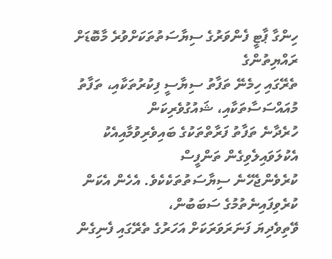ހިންގާ ޕާޓީ ފެންވަރުގެ ސިޔާސަތުތަކަށްވުރެ މާބޮޑަށް ރައްޔިތުންގެ
ތެރޭގައި ހިމެނޭ ތަފާތު ސިޔާސީ ފިކުރުތަކާއި، ތަފާތު މުއައްސަސާތަކާއި، ޝައުގުވެރިކަން
ހުރެދާނެ ތަފާތު ފަރާތްތަކުގެ ބައިވެރިވުމާއިއެކު އެކުލަވައިލެވިގެން ތަންފީސް
ކުރެވެންޖެހޭނެ ސިޔާސަތުތަކެކެވެ. އެހެން އެކަން ކުރެވިފައިނެތުމުގެ ސަބަބުން،
ވޭތިވެދިޔަ ފަނަރަވަރަކަށް އަހަރުގެ ތެރޭގައި ފެނިގެން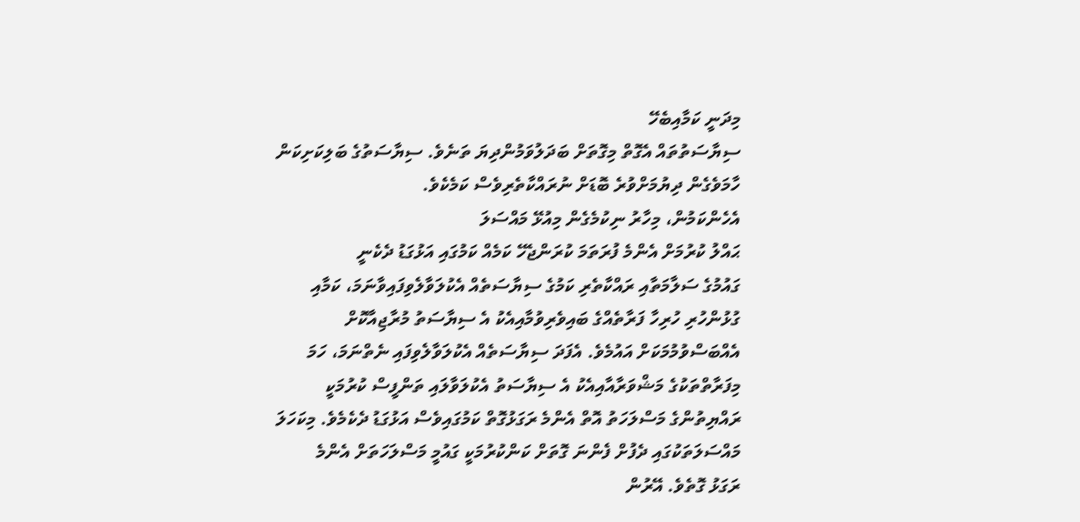މިދަނީ ކަމާއިބެހޭ
ސިޔާސަތުތައް އެގޮތް މިގޮތަށް ބަދަލުވަމުންދިޔަ ތަނެވެ. ސިޔާސަތުގެ ބަލިކަށިކަން
ހާމަވެގެން ދިޔުމަށްވުރެ ބޮޑަށް ނުރައްކާތެރިވެސް ކަމެކެވެ.
އެހެންކަމުން، މިހާރު ނިކުމެގެން މިއުޅޭ މައްސަލަ
ޙައްލު ކުރުމަށް އެންމެ ފުރަތަމަ ކުރަންޖެހޭ ކަމެއް ކަމުގައި އަޅުގަޑު ދެކެނީ
ގައުމުގެ ސަލާމަތާއި ރައްކާތެރި ކަމުގެ ސިޔާސަތެއް އެކުލަވާލެވިފައިވާނަމަ، ކަމާއި
ގުޅުންހުރި ހުރިހާ ފަރާތެއްގެ ބައިވެރިވުމާއިއެކު އެ ސިޔާސަތު މުރާޖިއާކޮށް
އެއްބަސްވުމުމަކަށް އައުމެވެ. އެފަދަ ސިޔާސަތެއް އެކުލަވާލެވިފައި ނެތްނަމަ، ހަމަ
މިފަރާތްތަކުގެ މަޝްވަރާއާއިއެކު އެ ސިޔާސަތު އެކުލަވާލައި ތަންފީސް ކުރުމަކީ
ރައްޔިތުންގެ މަސްލަހަތު އޮތް އެންމެ ރަގަޅުގޮތް ކަމުގައިވެސް އަޅުގަޑު ދެކެމެވެ. މިކަހަލަ
މައްސަލަތަކުގައި ދެފުށް ފެންނަ ގޮތަށް ކަންކުރުމަކީ ގައުމީ މަސްލަހަތަށް އެންމެ
ރަގަޅު ގޮތެވެ. އޭރުން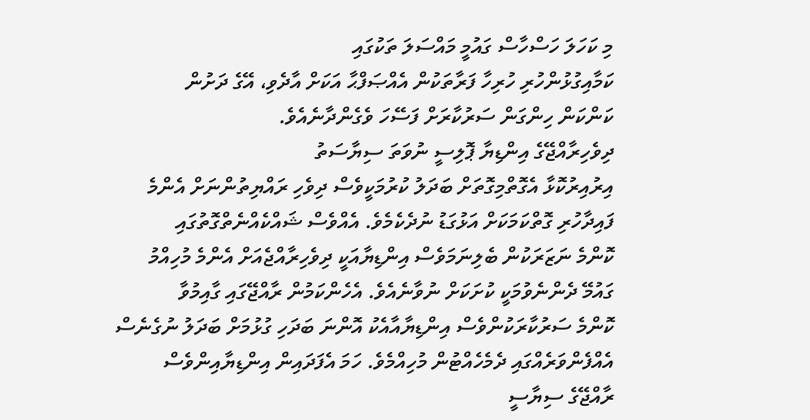މި ކަހަލަ ހަސްހާސް ގައުމީ މައްސަލަ ތަކުގައި
ކަމާއިގުޅުންހުރި ހުރިހާ ފަރާތަކުން އެއްޞަފްޙާ އަކަށް އާދެވި، އޭގެ ދަށުން
ކަންކަން ހިންގަން ސަރުކާރަށް ފަސޭހަ ވެގެންދާނެއެވެ.
ދިވެހިރާއްޖޭގެ އިންޑިޔާ ޕޮލިސީ ނުވަތަ ސިޔާސަތު
އިރުއިރުކޮޅާ އެގޮތްމިގޮތަށް ބަދަލު ކުރުމަކީވެސް ދިވެހި ރައްޔިތުންނަށް އެންމެ
ފައިދާހުރި ގޮތްކަމަކަށް އަޅުގަޑު ނުދެކެމެވެ. އެއްވެސް ޝައްކެއްނެތްގޮތުގައި
ކޮންމެ ނަޒަރަކުން ބެލިނަމަވެސް އިންޑިޔާއަކީ ދިވެހިރާއްޖެއަށް އެންމެ މުހިއްމު
ގައުމޭ ދެންނެވުމަކީ ކުށަކަށް ނުވާނެއެވެ. އެހެންކަމުން ރާއްޖޭގައި ގާއިމުވާ
ކޮންމެ ސަރުކާރަކުންވެސް އިންޑިޔާއާއެކު އޮންނަ ބަދަހި ގުޅުމަށް ބަދަލު ނުގެނެސް
އެއްފެންވަރެއްގައި ދެމެހެއްޓުން މުހިއްމެވެ. ހަމަ އެފަދައިން އިންޑިޔާއިންވެސް
ރާއްޖޭގެ ސިޔާސީ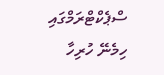ސްޕެކްޓްރަމްގައި ހިމެނޭ ހުރިހާ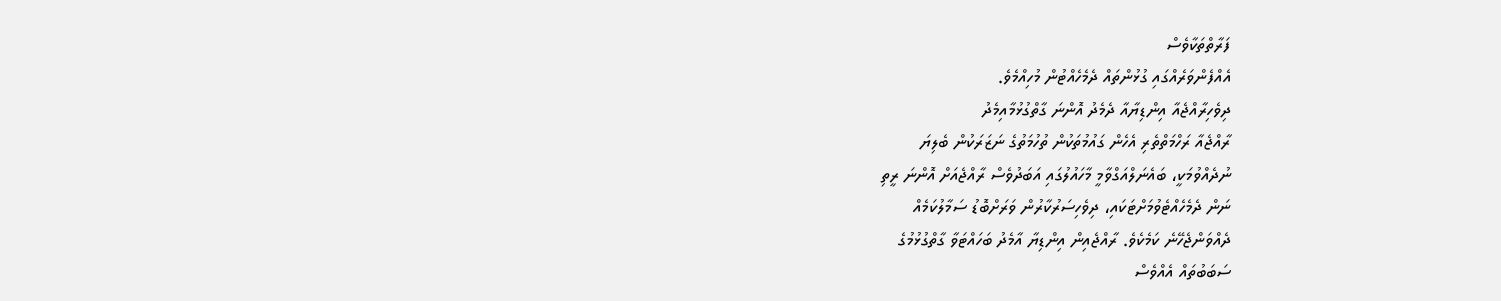ފަރާތްތަކާވެސް
އެއްފެންވަރެއްގައި ގުޅުންތައް ދެމެހެއްޓުން މުހިއްމެވެ.
ދިވެހިރާއްޖެއާ އިންޑިޔާއާ ދެމެދު އޮންނަ ގާތްގުޅުމާއިމެދު
ރާއްޖެއާ ރަހްމަތްތެރި އެހެން ގައުމުތަކުން ތުހުމަތުގެ ނަޒަރަކުން ބެލިޔަ
ނުދެއްވުމަކީ، ބައެނަލްއަގްވާމީ މާހައުލުގައި އަބަދުވެސް ރާއްޖެއަށް އޮންނަ ރީތި
ނަން ދެމެހެއްޓެވުމަށްޓަކައި، ދިވެހިސަރުކާރުން ވަރަށްބޮޑު ސަމާލުކަމެއް
ދެއްވަންޖެހޭނެ ކަމެކެވެ. ރާއްޖެއިން އިންޑިޔާ އާމެދު ބަހައްޓަވާ ގާތްގުޅުމުގެ
ސަބަބުތައް އެއްވެސް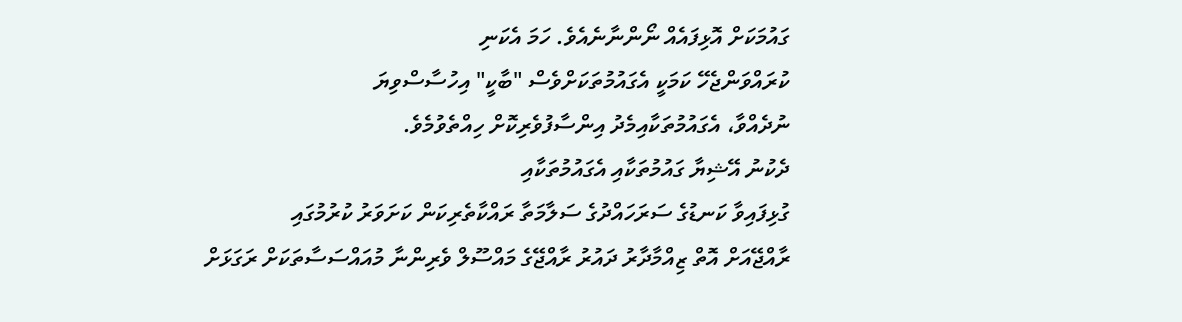ގައުމަކަށް އޮޅިފައެއް ނޯންނާނެއެވެ. ހަމަ އެކަނި
ކުރައްވަންޖެހޭ ކަމަކީ އެގައުމުތަކަށްވެސް "ބާކީ" އިހުސާސްވިޔަ
ނުދެއްވާ، އެގައުމުތަކާއިމެދު އިންސާފުވެރިކޮށް ހިއްތެވުމެވެ.
ދެކުނު އޭޝިޔާ ގައުމުތަކާއި އެގައުމުތަކާއި
ގުޅިފައިވާ ކަނޑުގެ ސަރަހައްދުގެ ސަލާމަތާ ރައްކާތެރިކަން ކަށަވަރު ކުރުމުގައި
ރާއްޖޭއަށް އޮތް ޒިއްމާދާރު ދައުރު ރާއްޖޭގެ މައްސޫލް ވެރިންނާ މުއައްސަސާތަކަށް ރަގަޅަށް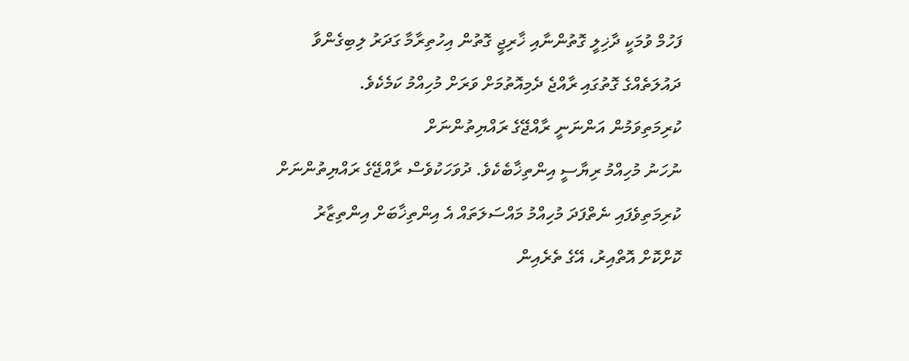ފަހުމް ވުމަކީ ދާޚިލީ ގޮތުންނާއި ޚާރިޖީ ގޮތުން އިހުތިރާމާ ގަދަރު ލިބިގެންވާ
ދައުލަތެއްގެ ގޮތުގައި ރާއްޖެ ދެމިއޮތުމަށް ވަރަށް މުހިއްމު ކަމެކެވެ.
ކުރިމަތިވަމުން އަންނަނީ ރާއްޖޭގެ ރައްޔިތުންނަށް
ނުހަނު މުހިއްމު ރިޔާސީ އިންތިޚާބެކެވެ. ދުވަހަކުވެސް ރާއްޖޭގެ ރައްޔިތުންނަށް
ކުރިމަތިވެފައި ނެތްފަދަ މުހިއްމު މައްސަލަތައް އެ އިންތިޚާބަށް އިންތިޒާރު
ކޮށްކޮށް އޮތްއިރު، އޭގެ ތެރެއިން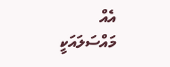އެއް މައްސަލައަކީ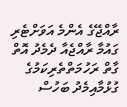ރާއްޖޭގެ އެންމެ އަވަށްޓެރި
ގައުމާ ރާއްޖެއާ ދެމެދު އޮތް ގާތް ރަހުމަތްތެރިކަމުގެ ގުޅުމާއިމެދު ބަހުސް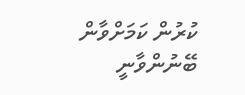ކުރުން ކަމަށްވާން
ބޭނުންވާނީ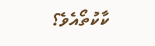ކާކުތޯއެވެ؟